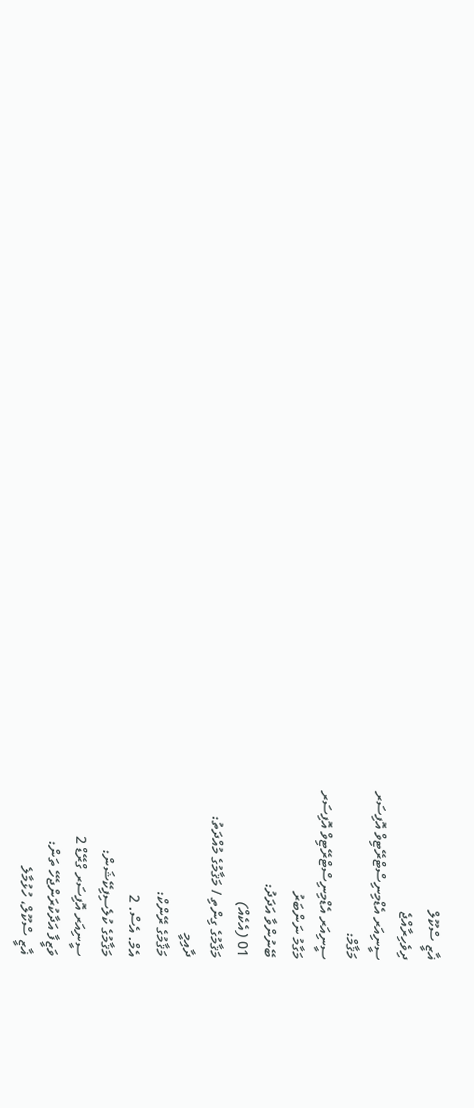ޣާޒީ ސްކޫލް
ދިވެހިރާއްޖެ
ސީނިއަރ އެޑްމިނިސްޓްރޭޓިވް އޮފިސަރ
މަޤާމް:
ސީނިއަރ އެޑްމިނިސްޓްރޭޓިވް އޮފިސަރ
މަގާމު ނަންބަރު
ބޭނުންވާ އަދަދު:
01 (އެކެއް)
މަޤާމުގެ ގިންތި / މަޤާމުގެ މުއްދަތު:
ދާއިމީ
މަޤާމުގެ ރޭންކް:
އެމް. އެސް. 2
މަޤާމުގެ ކުލެސިފިކޭޝަން:
ސީނިއަރ އޮފިސަރ ގްރޭޑް 2
ވަޒީފާ އަދާކުރަންޖެހޭ ތަން:
ޣާޒީ ސްކޫލް، ހުޅުމާލެ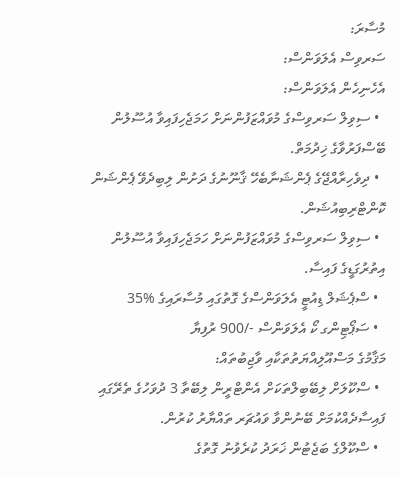މުސާރަ:
ސަރވިސް އެލަވަންސް:
އެހެނިހެން އެލަވަންސް:
  • ސިވިލް ސަރވިސްގެ މުވައްޒަފުންނަށް ހަމަޖެހިފައިވާ އުސޫލުން ބޭސްފަރުވާގެ ޚިދުމަތް.
  • ދިވެހިރާއްޖޭގެ ޕެންޝަނާބެހޭ ޤާނޫނުގެ ދަށުން ލިބިދެވޭ ޕެންޝަން ކޮންޓްރިބިއުޝަން.
  • ސިވިލް ސަރވިސްގެ މުވައްޒަފުންނަށް ހަމަޖެހިފައިވާ އުސޫލުން އިތުރުގަޑީގެ ފައިސާ.
  • ސްޕެޝަލް ޑިއުޓީ އެލަވަންސްގެ ގޮތުގައި މުސާރައިގެ %35
  • ސަޕޯޓިންގ ކޯ އެލަވަންސް -/900 ރުފިޔާ
މަޤާމުގެ މަސްއޫލިއްޔަތުތަކާއި ވާޖިބުތައް:
  • ސްކޫލަށް ލިބޭބިލްތަކަށް އެންޓްރީން ލިބޭތާ 3 ދުވަހުގެ ތެރޭގައި ފައިސާދެއްކުމަށް ބޭނުންވާ ވައުޗަރ ތައްޔާރު ކުރުން.
  • ސްކޫލްގެ ބަޖެޓުން ޚަރަދު ކުރެވުނު ގޮތުގެ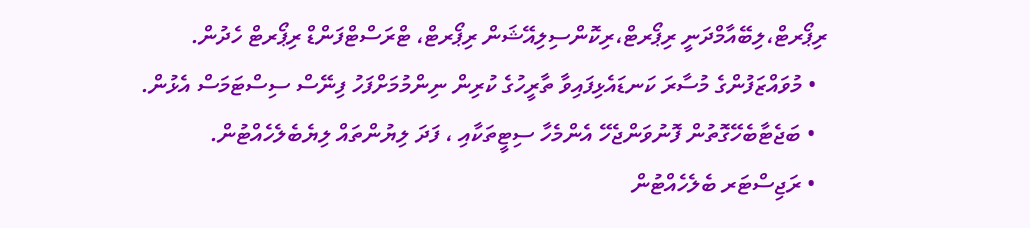ރިޕޯރޓް،ލިބޭއާމްދަނީ ރިޕޯރޓް،ރިކޮންސިލިއޭޝަން ރިޕޯރޓް، ޓްރަސްޓްފަންޑް ރިޕޯރޓް ހެދުން.
  • މުވައްޒަފުންގެ މުސާރަ ކަނޑައެޅިފައިވާ ތާރީހުގެ ކުރިން ނިންމުމަށްފަހު ފިނޭސް ސިސްޓަމަސް އެޅުން.
  • ބަޖެޓާބެހޭގޮތުން ފޮނުވަންޖެހޭ އެންމެހާ ސިޓީތަކާއި ، ފަދަ ލިޔުންތައް ލިޔެބެލެހެއްޓުން.
  • ރަޖިސްޓަރ ބެލެހެއްޓުން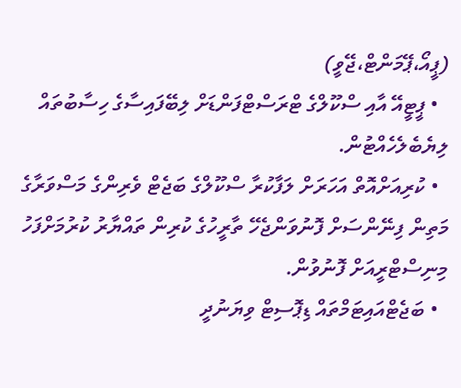(ޕީއޯ،ޕޭމަންޓް،ޖޭވީ)
  • ޕީޓީއޭ އާއި ސްކޫލްގެ ޓްރަސްޓްފަންޑަށް ލިބޭފައިސާގެ ހިސާބުތައް ލިޔެބެލެހެއްޓުން.
  • ކުރިއަށްއޮތް އަހަރަށް ލަފާކުރާ ސްކޫލްގެ ބަޖެޓް ވެރިންގެ މަސްވަރާގެ މަތިން ފިނޭންސަށް ފޮނުވަންޖެހޭ ތާރީހުގެ ކުރިން ތައްޔާރު ކުރުމަށްފަހު މިނިސްޓްރީއަށް ފޮނުވުން.
  • ބަޖެޓްއައިޓަމްތައް ޑިޕޮސިޓް ވިޔަނުދީ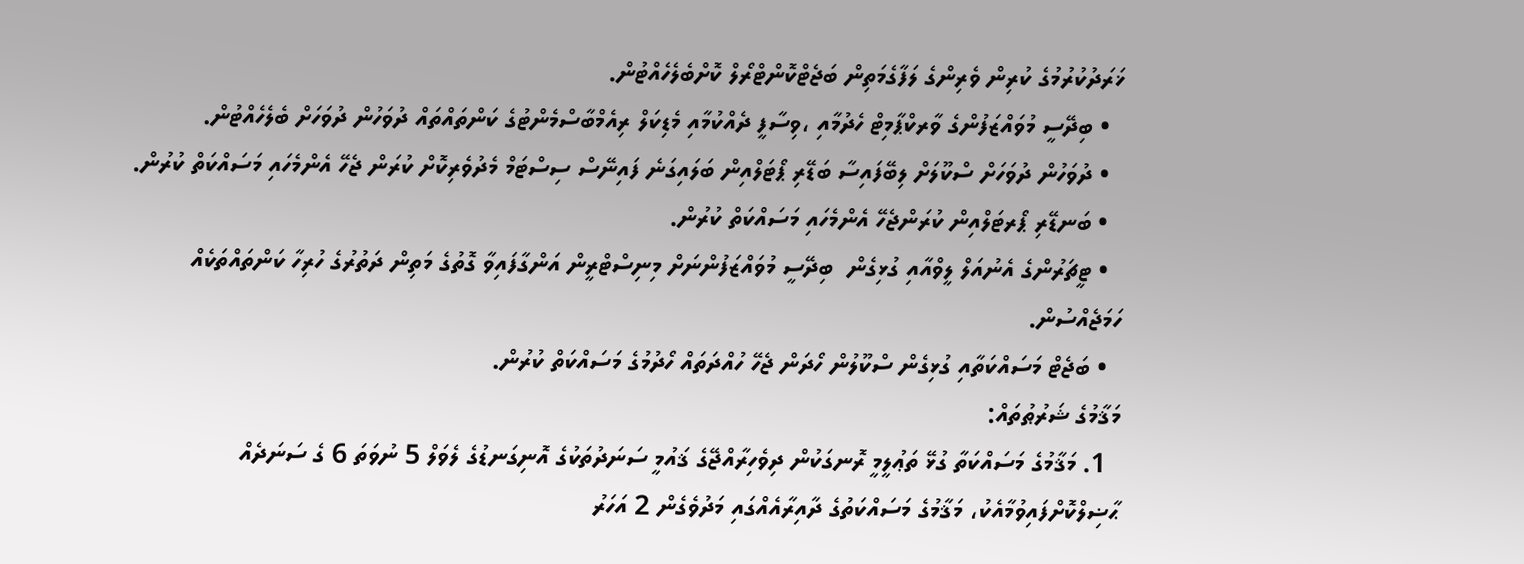ޚަރަދުކުރުމުގެ ކުރިން ވެރިންގެ ލަފާގެމަތިން ބަޖެޓްކޮންޓްރޯލް ކޮށްބެލެހެއްޓުން.
  • ބިދޭސީ މުވައްޒަފުންގެ ވާރކްޕާމިޓް ހެދުމާއި ،ވިސާފީ ދެއްކުމާއި މެޑިކަލް ރިއެމްބާސްމެންޓުގެ ކަންތައްތައް ދުވަހުން ދުވަހަށް ބެލެހެއްޓުން.
  • ދުވަހުން ދުވަހަށް ސްކޫލަށް ލިބޭފައިސާ ބަޑޭރި ޕޯޓަލްއިން ބަލައިގަނެ ފައިނޭސް ސިސްޓަމް މެދުވެރިކޮށް ކުރަން ޖެހޭ އެންމެހައި މަސައްކަތް ކުރުން.
  • ބަނޑޭރި ޕޯރޓަލްއިން ކުރަންޖެހޭ އެންމެހައި މަސައްކަތް ކުރުން.
  • ޓީޗަރުންގެ އެނުއަލް ލީވްއާއި ގުޅިގެން  ބިދޭސީ މުވައްޒަފުންނަށް މިނިސްޓްރީން އަންގާފައިވާ ގޮތުގެ މަތިން ދަތުރުގެ ހުރިހާ ކަންތައްތަކެއް ހަމަޖެއްސުން.
  • ބަޖެޓް މަސައްކަތާއި ގުޅިގެން ސްކޫލުން ހޯދަން ޖެހޭ ހުއްދަތައް ހޯދުމުގެ މަސައްކަތް ކުރުން.
މަޤާމުގެ ޝަރުޠުތައް:
  1. މަޤާމުގެ މަސައްކަތާ ގުޅޭ ތަޢުލީމީ ރޮނގަކުން ދިވެހިރާއްޖޭގެ ޤައުމީ ސަނަދުތަކުގެ އޮނިގަނޑުގެ ލެވަލް 5 ނުވަތަ 6 ގެ ސަނަދެއް ޙާޟިލްކޮށްފައިވުމާއެކު، މަޤާމުގެ މަސައްކަތުގެ ދާއިރާއެއްގައި މަދުވެގެން 2 އަހަރު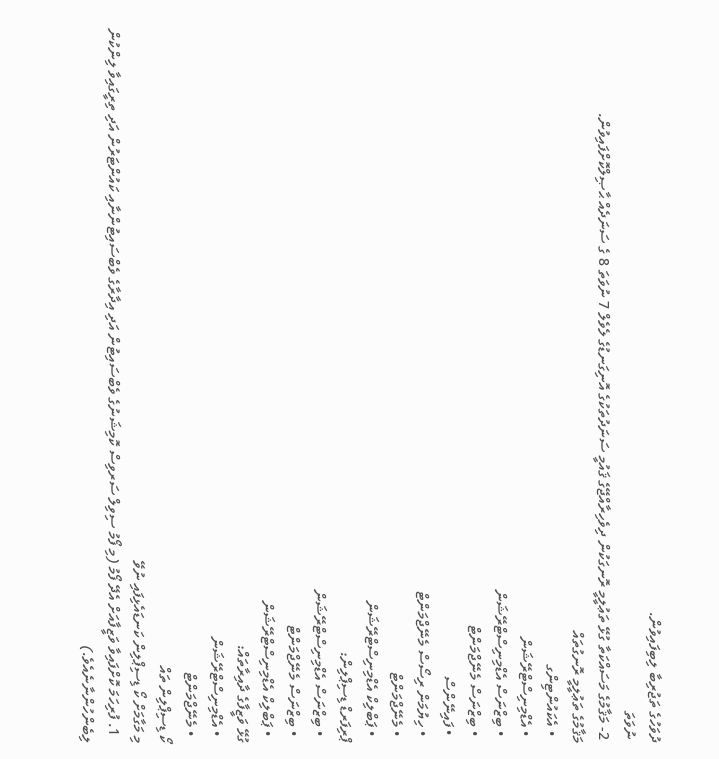ދުވަހުގެ ތަޖުރިބާ ލިބިފައިވުން.
 ނުވަތަ
 2- މަޤާމުގެ މަސައްކަތާ ގުޅޭ ތަޢުލީމީ ރޮނގަކުން ދިވެހިރާއްޖޭގެ ޤައުމީ ސަނަދުތަކުގެ އޮނިގަނޑުގެ ލެވެލް 7 ނުވަތަ 8 ގެ ސަނަދެއް ޙާޞިލްކޮށްފައިވުން.
މަޤާމުގެ ތަޢުލީމީ ރޮނގުތައް
  • އެކައުންޓިންގ
  • އެޑްމިނިސްޓްރޭޝަން
  • ބިޒްނަސް އެޑްމިނިސްޓްރޭޝަން
  • ބިޒްނަސް މެނޭޖްމަންޓް
  • ފައިނޭންސް
  • ހިޔުމަން ރިސޯސް މެނޭޖްމަންޓް
  • މެނޭޖްމަންޓް
  • ޕަބްލިކް އެޑްމިނިސްޓްރޭޝަން
ޕްރިފަރޑް ޑިސިޕްލިން:
  • ބިޒްނަސް އެޑްމިނިސްޓްރޭޝަން
  • ބިޒްނަސް މެނޭޖްމަންޓް
  • ޕަބްލިކް އެޑްމިނިސްޓްރޭޝަން
ގުޅޭ ވަޒީފާގެ ދާއިރާތައް:
  • އެޑްމިނިސްޓްރޭޝަން
  • މެނޭޖްމަންޓް
ކޯ ޑިސިޕްލިން ތައް
މި މަގާމަށް ކޯ ޑިސިޕްލިން ކަނޑައެޅިފައި ނުވޭ
  1. ފުރިހަމަ ކޮށްފައިވާ ވަޒީފާއަށް އެދޭ ފޯމު (މި ފޯމު ސިވިލް ސަރވިސް ކޮމިޝަނުގެ ވެބްސައިޓުން އަދި އިދާރާގެ ވެބްސައިޓުންނާއި ކައުންޓަރުން އަދި ތިރީގައިވާ ލިންކުން ލިބެންހުންނާނެއެވެ.)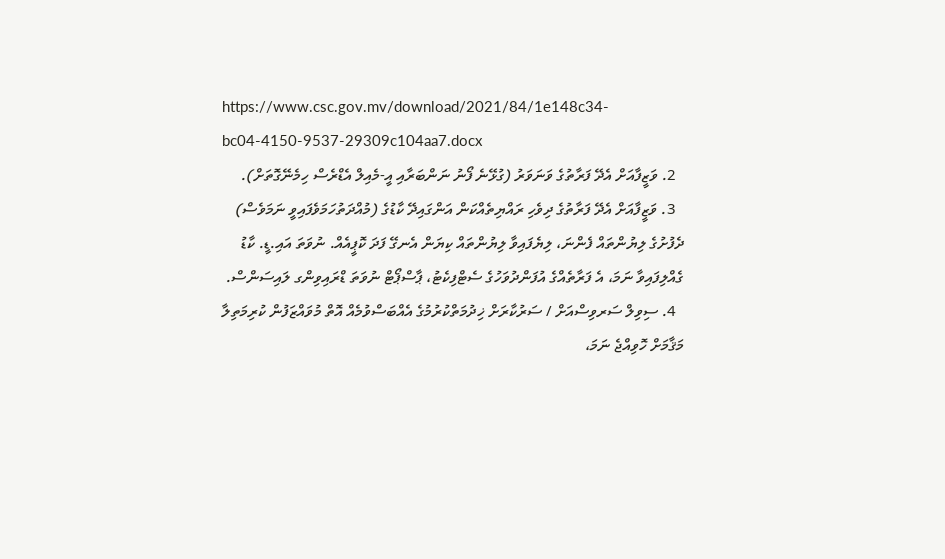https://www.csc.gov.mv/download/2021/84/1e148c34-bc04-4150-9537-29309c104aa7.docx
  2. ވަޒީފާއަށް އެދޭ ފަރާތުގެ ވަނަވަރު (ގުޅޭނެ ފޯނު ނަންބަރާއި އީ-މެއިލް އެޑްރެސް ހިމެނޭގޮތަށް).
  3. ވަޒީފާއަށް އެދޭ ފަރާތުގެ ދިވެހި ރައްޔިތެއްކަން އަންގައިދޭ ކާޑުގެ (މުއްދަތުހަމަވެފައިވީ ނަމަވެސް) ދެފުށުގެ ލިޔުންތައް ފެންނަ، ލިޔެފައިވާ ލިޔުންތައް ކިޔަން އެނގޭ ފަދަ ކޮޕީއެއް. ނުވަތަ އައި.ޑީ. ކާޑު ގެއްލިފައިވާ ނަމަ، އެ ފަރާތެއްގެ އުފަންދުވަހުގެ ސެޓްފިކެޓު، ޕާސްޕޯޓް ނުވަތަ ޑްރައިވިންގ ލައިސަންސް.
  4. ސިވިލް ސަރވިސްއަށް / ސަރުކާރަށް ޚިދުމަތްކުރުމުގެ އެއްބަސްވުމެއް އޮތް މުވައްޒަފުން ކުރިމަތިލާ މަޤާމަށް ހޮވިއްޖެ ނަމަ،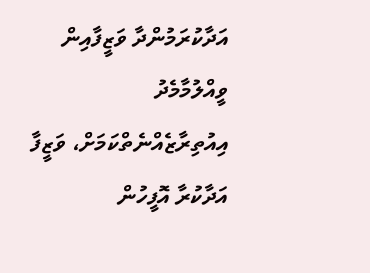އަދާކުރަމުންދާ ވަޒީފާއިން ވީއްލުމާމެދު އިއުތިރާޒެއްނެތްކަމަށް، ވަޒީފާ އަދާކުރާ އޮފީހުން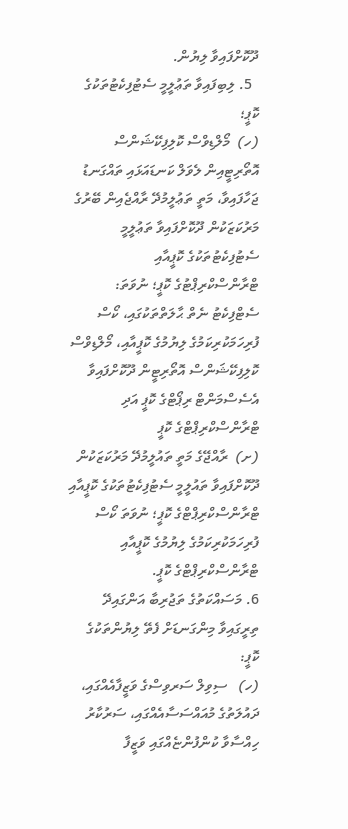ދޫކޮށްފައިވާ ލިޔުން.
  5. ލިބިފައިވާ ތަޢުލީމީ ސެޓުފިކެޓުތަކުގެ ކޮޕީ؛
(ހ)  މޯލްޑިވްސް ކޮލިފިކޭޝަންސް އޮތޯރިޓީއިން ލެވަލް ކަނޑައަޅައި ތައްގަނޑު ޖަހާފައިވާ، މަތީ ތަޢުލީމުދޭ ރާއްޖެއިން ބޭރުގެ މަރުކަޒަކުން ދޫކޮށްފައިވާ ތަޢުލީމީ ސެޓުފިކެޓުތަކުގެ ކޮޕީއާއި ޓްރާންސްކްރިޕްޓުގެ ކޮޕީ؛ ނުވަތަ: ސެޓްފިކެޓު ނެތް ޙާލަތްތަކުގައި، ކޯސް ފުރިހަމަކުރިކަމުގެ ލިޔުމުގެ ކޮޕީއާއި، މޯލްޑިވްސް ކޮލިފިކޭޝަންސް އޮތޯރިޓީން ދޫކޮށްފައިވާ އެސެސްމަންޓް ރިޕޯޓްގެ ކޮޕީ އަދި ޓްރާންސްކްރިޕްޓްގެ ކޮޕީ
(ށ)  ރާއްޖޭގެ މަތީ ތައުލީމުދޭ މަރުކަޒަކުން ދޫކޮށްފައިވާ ތައުލީމީ ސެޓުފިކެޓުތަކުގެ ކޮޕީއާއި ޓްރާންސްކްރިޕްޓްގެ ކޮޕީ؛ ނުވަތަ ކޯސް ފުރިހަމަކުރިކަމުގެ ލިޔުމުގެ ކޮޕީއާއި ޓްރާންސްކްރިޕްޓްގެ ކޮޕީ.
6. މަސައްކަތުގެ ތަޖުރިބާ އަންގައިދޭ ތިރީގައިވާ މިންގަނޑަށް ފެތޭ ލިޔުންތަކުގެ ކޮޕީ:
(ހ)   ސިވިލް ސަރވިސްގެ ވަޒީފާއެއްގައި، ދައުލަތުގެ މުއައްސަސާއެއްގައި، ސަރުކާރު ހިއްސާވާ ކުންފުންޏެއްގައި ވަޒީފާ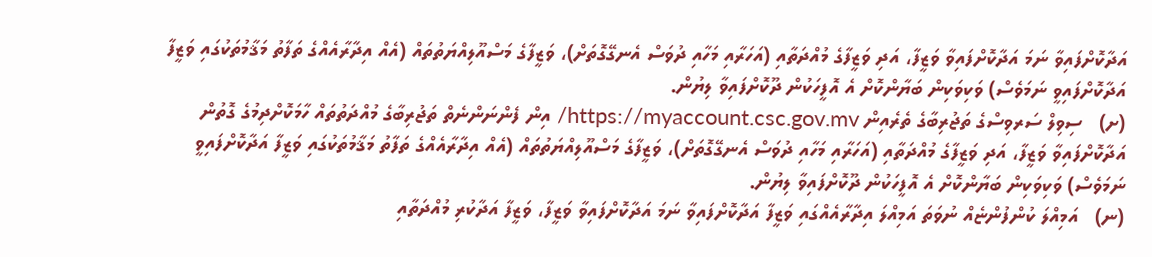އަދާކޮށްފައިވާ ނަމަ އަދާކޮށްފައިވާ ވަޒީފާ، އަދި ވަޒީފާގެ މުއްދަތާއި (އަހަރާއި މަހާއި ދުވަސް އެނގޭގޮތަށް)، ވަޒީފާގެ މަސްއޫލިއްޔަތުތައް (އެއް އިދާރާއެއްގެ ތަފާތު މަޤާމުތަކުގައި ވަޒީފާ އަދާކޮށްފައިވީ ނަމަވެސް) ވަކިވަކިން ބަޔާންކޮށް އެ އޮފީހަކުން ދޫކޮށްފައިވާ ލިޔުން.
(ށ)   ސިވިލް ސަރވިސްގެ ތަޖުރިބާގެ ތެރެއިން https://myaccount.csc.gov.mv/ އިން ފެންނަންނެތް ތަޖުރިބާގެ މުއްދަތުތައް ހާމަކޮށްދިމުގެ ގޮތުން އަދާކޮށްފައިވާ ވަޒީފާ، އަދި ވަޒީފާގެ މުއްދަތާއި (އަހަރާއި މަހާއި ދުވަސް އެނގޭގޮތަށް)، ވަޒީފާގެ މަސްއޫލިއްޔަތުތައް (އެއް އިދާރާއެއްގެ ތަފާތު މަޤާމުތަކުގައި ވަޒީފާ އަދާކޮށްފައިވީ ނަމަވެސް) ވަކިވަކިން ބަޔާންކޮށް އެ އޮފީހަކުން ދޫކޮށްފައިވާ ލިޔުން.
(ނ)   އަމިއްލަ ކުންފުންޏެއް ނުވަތަ އަމިއްލަ އިދާރާއެއްގައި ވަޒީފާ އަދާކޮށްފައިވާ ނަމަ އަދާކޮށްފައިވާ ވަޒީފާ، ވަޒީފާ އަދާކުރި މުއްދަތާއި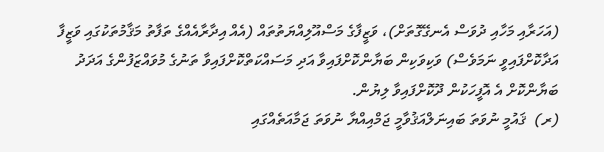(އަހަރާއި މަހާއި ދުވަސް އެނގޭގޮތަށް)، ވަޒީފާގެ މަސްއޫލިއްޔަތުތައް (އެއް އިދާރާއެއްގެ ތަފާތު މަޤާމުތަކުގައި ވަޒީފާ އަދާކޮށްފައިވީ ނަމަވެސް) ވަކިވަކިން ބަޔާންކޮށްފައިވާ އަދި މަސައްކަތްކޮށްފައިވާ ތަނުގެ މުވައްޒަފުންގެ އަދަދު ބަޔާންކޮށް އެ އޮފީހަކުން ދޫކޮށްފައިވާ ލިޔުން.
(ރ)  ޤައުމީ ނުވަތަ ބައިނަލްއަޤުވާމީ ޖަމްއިއްޔާ ނުވަތަ ޖަމާއަތެއްގައި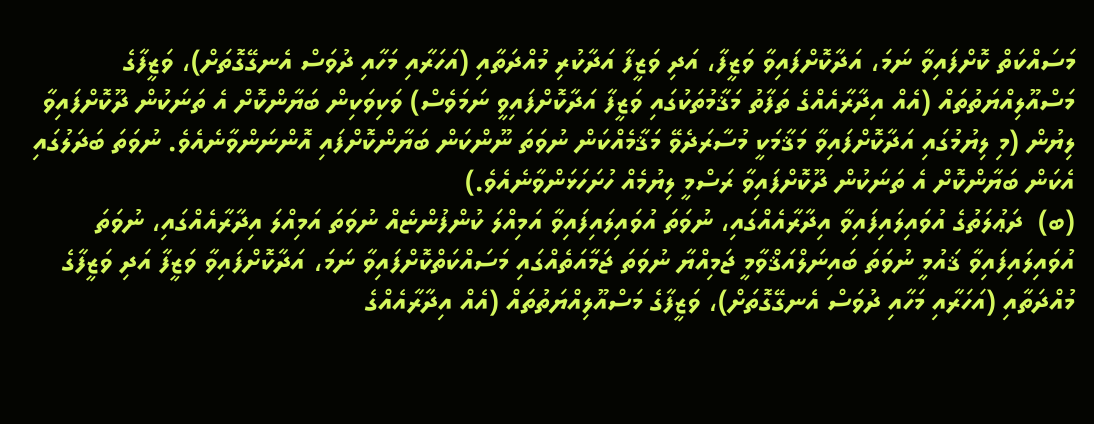މަސައްކަތް ކޮށްފައިވާ ނަމަ، އަދާކޮށްފައިވާ ވަޒީފާ، އަދި ވަޒީފާ އަދާކުރި މުއްދަތާއި (އަހަރާއި މަހާއި ދުވަސް އެނގޭގޮތަށް)، ވަޒީފާގެ މަސްއޫލިއްޔަތުތައް (އެއް އިދާރާއެއްގެ ތަފާތު މަޤާމުތަކުގައި ވަޒީފާ އަދާކޮށްފައިވީ ނަމަވެސް) ވަކިވަކިން ބަޔާންކޮށް އެ ތަނަކުން ދޫކޮށްފައިވާ ލިޔުން (މި ލިޔުމުގައި އަދާކޮށްފައިވާ މަޤާމަކީ މުސާރަދެވޭ މަޤާމެއްކަން ނުވަތަ ނޫންކަން ބަޔާންކޮށްފައި އޮންނަންވާނެއެވެ. ނުވަތަ ބަދަލުގައި އެކަން ބަޔާންކޮށް އެ ތަނަކުން ދޫކޮށްފައިވާ ރަސްމީ ލިޔުމެއް ހުށަހަޅަންވާނެއެވެ.)
(ބ)  ދަޢުލަތުގެ އުވައިލައިފައިވާ އިދާރާއެއްގައި، ނުވަތަ އުވައިލައިފައިވާ އަމިއްލަ ކުންފުންޏެއް ނުވަތަ އަމިއްލަ އިދާރާއެއްގައި، ނުވަތަ އުވައިލައިފައިވާ ޤައުމީ ނުވަތަ ބައިނަލްއަޤްވާމީ ޖަމިއްޔާ ނުވަތަ ޖަމާއަތެއްގައި މަސައްކަތްކޮށްފައިވާ ނަމަ، އަދާކޮށްފައިވާ ވަޒީފާ އަދި ވަޒީފާގެ މުއްދަތާއި (އަހަރާއި މަހާއި ދުވަސް އެނގޭގޮތަށް)، ވަޒީފާގެ މަސްއޫލިއްޔަތުތައް (އެއް އިދާރާއެއްގެ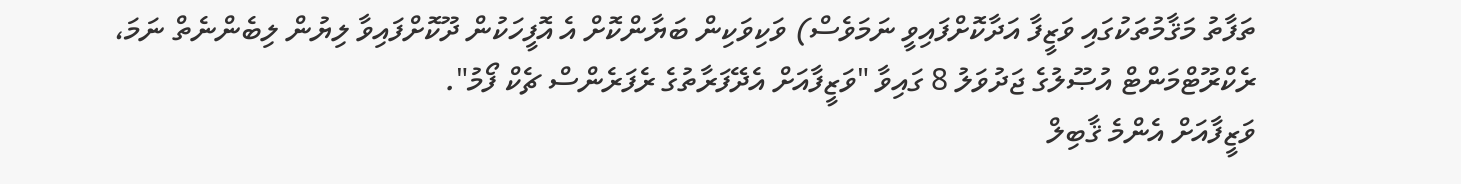ތަފާތު މަޤާމުތަކުގައި ވަޒީފާ އަދާކޮށްފައިވީ ނަމަވެސް) ވަކިވަކިން ބަޔާންކޮށް އެ އޮފީހަކުން ދޫކޮށްފައިވާ ލިޔުން ލިބެންނެތް ނަމަ، ރެކްރޫޓްމަންޓް އުޞޫލުގެ ޖަދުވަލު 8 ގައިވާ "ވަޒީފާއަށް އެދޭފަރާތުގެ ރެފަރެންސް ޗެކް ފޯމު".
ވަޒީފާއަށް އެންމެ ޤާބިލް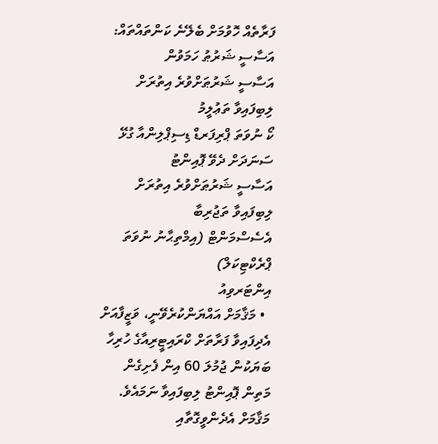ފަރާތެއް ހޮވުމަށް ބެލޭނެ ކަންތައްތައް:
އަސާސީ ޝަރުޠު ހަމަވުން
އަސާސީ ޝަރުޠަށްވުރެ އިތުރަށް ލިބިފައިވާ ތަޢުލީމު
ކޯ ނުވަތަ ޕްރިފަރޑް ޑިސިޕްލިންއާ ގުޅޭ ސަނަދަށް ދެވޭ ޕޮއިންޓު
އަސާސީ ޝަރުޠަށްވުރެ އިތުރަށް ލިބިފައިވާ ތަޖުރިބާ
އެސެސްމަންޓް (އިމްތިޙާނު ނުވަތަ ޕްރެކްޓިކަލް)
އިންޓަރވިއު
  • މަޤާމަށް އައްޔަންކުރެވޭނީ، ވަޒީފާއަށް އެދިފައިވާ ފަރާތަށް ކްރައިޓީރިއާގެ ހުރިހާ ބަޔަކުން ޖުމުލަ 60 އިން ފެށިގެން މަތިން ޕޮއިންޓު ލިބިފައިވާ ނަމައެވެ.
މަޤާމަށް އެދެންވީގޮތާއި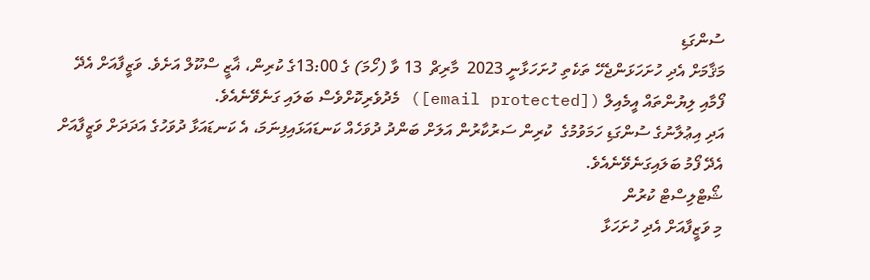ސުންގަޑި
މަޤާމަށް އެދި ހުށަހަޅަންޖެހޭ ތަކެތި ހުށަހަޅާނީ 2023  މާރިޗް  13 ވާ (ހޯމަ) ގެ 13:00ގެ ކުރިން، ޣާޒީ ސްކޫލް އަށެވެ. ވަޒީފާއަށް އެދޭ ފޯމާއި ލިޔުންތައް އީމެއިލް ([email protected]) މެދުވެރިކޮށްވެސް ބަލައި ގަނެވޭނެއެވެ.
އަދި އިޢުލާނުގެ ސުންގަޑި ހަމަވުމުގެ  ކުރިން ސަރުކާރުން އަލަށް ބަންދު ދުވަހެއް ކަނޑައަޅައިފިނަމަ، އެ ކަނޑައަޅާ ދުވަހުގެ އަދަދަށް ވަޒީފާއަށް އެދޭ ފޯމު ބަލައިގަނެވޭނެއެވެ.
ޝޯޓްލިސްޓް ކުރުން
މި ވަޒީފާއަށް އެދި ހުށަހަޅާ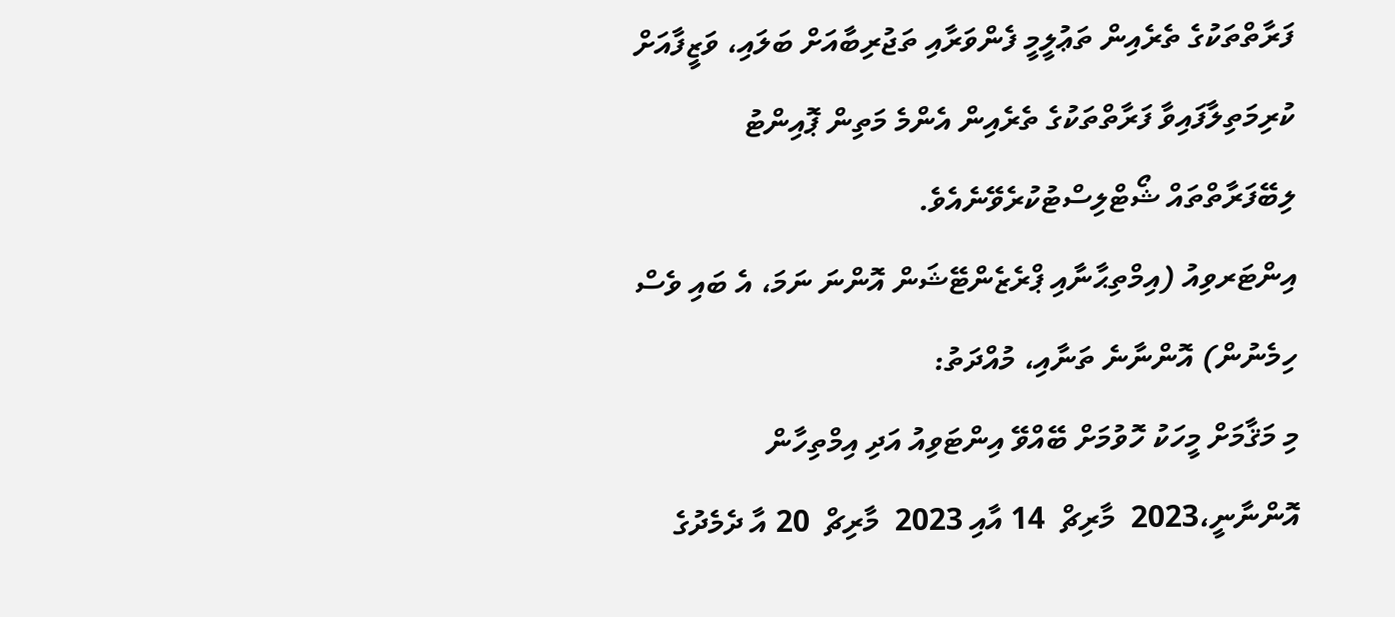ފަރާތްތަކުގެ ތެރެއިން ތަޢުލީމީ ފެންވަރާއި ތަޖުރިބާއަށް ބަލައި، ވަޒީފާއަށް ކުރިމަތިލާފައިވާ ފަރާތްތަކުގެ ތެރެއިން އެންމެ މަތިން ޕޮއިންޓު ލިބޭފަރާތްތައް ޝޯޓްލިސްޓުކުރެވޭނެއެވެ.
އިންޓަރވިއު (އިމްތިޙާނާއި ޕްރެޒެންޓޭޝަން އޮންނަ ނަމަ، އެ ބައި ވެސް ހިމެނުން) އޮންނާނެ ތަނާއި، މުއްދަތު:
މި މަޤާމަށް މީހަކު ހޮވުމަށް ބޭއްވޭ އިންޓަވިއު އަދި އިމްތިހާން އޮންނާނީ،2023  މާރިޗް  14 އާއި 2023  މާރިޗް  20 އާ ދެމެދުގެ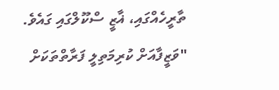ތާރީހެއްގައި، ޣާޒީ ސްކޫލްގައި ގައެވެ.
"ވަޒީފާއަށް ކުރިމަތިލީ ފަރާތްތަކަށް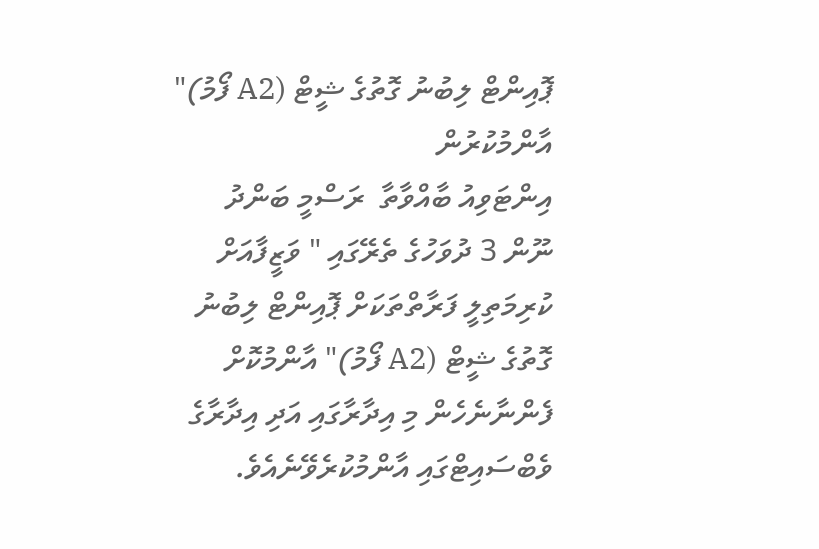ޕޮއިންޓް ލިބުނު ގޮތުގެ ޝީޓް (A2 ފޯމު)" އާންމުކުރުން
އިންޓަވިއު ބާއްވާތާ  ރަސްމީ ބަންދު ނޫން 3 ދުވަހުގެ ތެރޭގައި " ވަޒީފާއަށް ކުރިމަތިލީ ފަރާތްތަކަށް ޕޮއިންޓް ލިބުނު ގޮތުގެ ޝީޓް (A2 ފޯމު)" އާންމުކޮށް ފެންނާނެހެން މި އިދާރާގައި އަދި އިދާރާގެ ވެބްސައިޓްގައި އާންމުކުރެވޭނެއެވެ.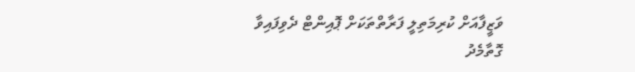ވަޒީފާއަށް ކުރިމަތިލީ ފަރާތްތަކަށް ޕޮއިންޓް ދެވިފައިވާ ގޮތާމެދު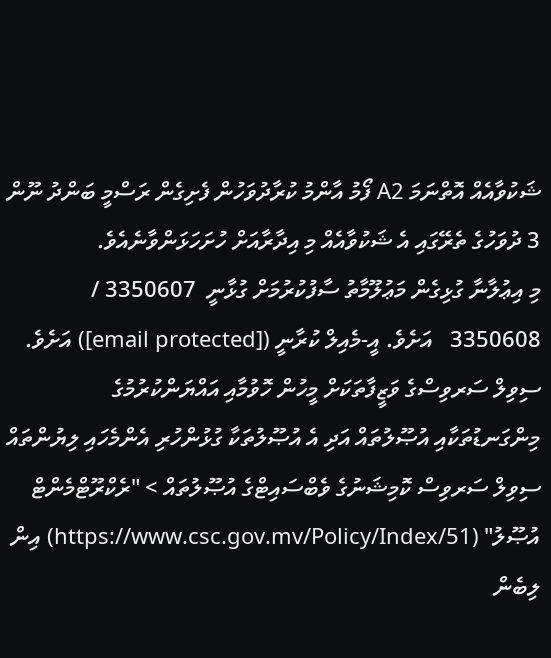ޝަކުވާއެއް އޮތްނަމަ A2 ފޯމު އާންމު ކުރާދުވަހުން ފެށިގެން ރަސްމީ ބަންދު ނޫން 3 ދުވަހުގެ ތެރޭގައި އެ ޝަކުވާއެއް މި އިދާރާއަށް ހުށަހަޅަންވާނެއެވެ.
މި އިޢުލާނާ ގުޅިގެން މަޢުލޫމާތު ސާފުކުރުމަށް ގުޅާނީ  3350607 / 3350608   އަށެވެ. އީ-މެއިލް ކުރާނީ ([email protected]) އަށެވެ.
ސިވިލް ސަރވިސްގެ ވަޒީފާތަކަށް މީހުން ހޮވުމާއި އައްޔަންކުރުމުގެ މިންގަނޑުތަކާއި އުޞޫލުތައް އަދި އެ އުޞޫލުތަކާ ގުޅުންހުރި އެންމެހައި ލިޔުންތައް ސިވިލް ސަރވިސް ކޮމިޝަނުގެ ވެބްސައިޓްގެ އުޞޫލުތައް > "ރެކްރޫޓްމެންޓް އުޞޫލު" (https://www.csc.gov.mv/Policy/Index/51) އިން ލިބެން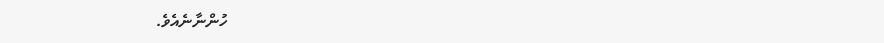ހުންނާނެއެވެ.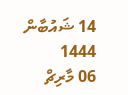14 ޝައުބާން  1444
06 މާރިޗް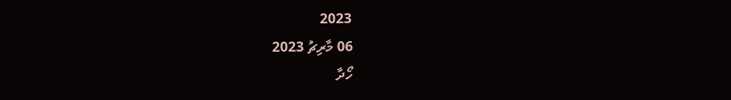2023
06 މާރިޗު 2023
ހޯދާ